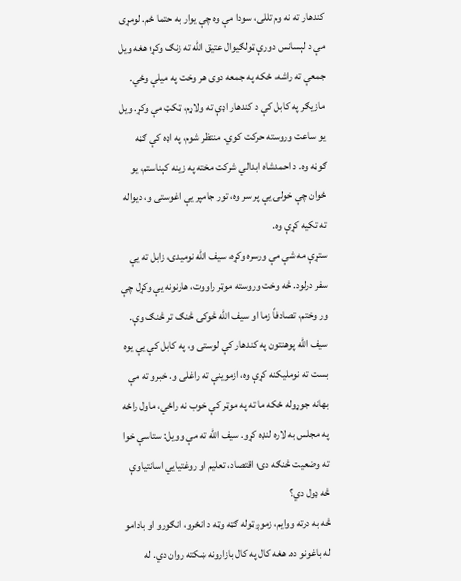کندهار ته نه وم تللی، سودا مې وه چې یوار به حتما ځم. لومړی مې د لېسانس دورې ټولګیوال عتیق الله ته زنګ وکړ؛ هغه ویل جمعې ته راشه، ځکه په جمعه دوی هر وخت په میلې وځي.
مازیګر په کابل کې د کندهار اډې ته ولاړم، ټکټ مې وکړ. ویل یو ساعت وروسته حرکت کوي. منتظر شوم، په اډه کې ګڼه ګوڼه وه. د احمدشاه ابدالي شرکت مخته په زینه کېناستم، یو ځوان چې خولۍ يې پر سر وه، تور جامپر یې اغوستی و، دیواله ته تکیه کړې وه.
ستړې مه شې مې ورسره وکړه، سیف الله نومیدی، زابل ته یې سفر درلود. څه وخت وروسته موټر راووت، هارنونه یې وکړل چې ور وختم، تصادفاً زما او سیف الله څوکۍ څنګ تر څنګ وې.
سیف الله پوهنتون په کندهار کې لوستی و، په کابل کې یې یوه بست ته نوملیکنه کړې وه، ازموینې ته راغلی و. خبرو ته مې بهانه جوړوله ځکه ما ته په موټر کې خوب نه راځي، ماول راځه په مجلس به لاره لنډه کړو. سیف الله ته مې وویل: ستاسې خوا ته وضعیت څنګه دی؛ اقتصاد، تعلیم او روغتیایي اسانتیاوې څه ډول دي؟
څه به درته ووایم، زموږ ټوله ګټه وټه د انځرو، انګورو او بادامو له باغونو ده. هغه کال په کال بازارونه ښکته روان دي. له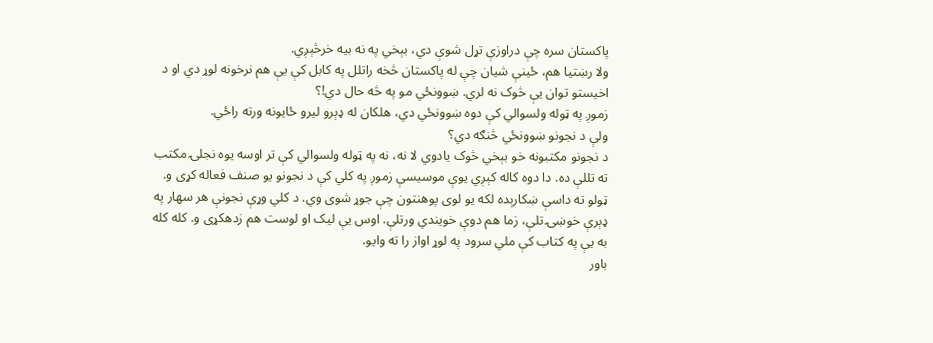پاکستان سره چې دراوزې تړل شوې دي، بېخي په نه بیه خرڅېږي.
ولا رښتیا هم، ځینې شیان چې له پاکستان څخه راتلل په کابل کې یې هم نرخونه لوړ دي او د اخیستو توان یې څوک نه لري. ښوونځي مو په څه حال دي!؟
زموږ په ټوله ولسوالي کې دوه ښوونځي دي، هلکان له ډېرو ليرو ځایونه ورته راځي.
ولې د نجونو ښوونځي څنګه دي؟
د نجونو مکتبونه خو بېخي څوک یادوي لا نه، نه په ټوله ولسوالي کې تر اوسه یوه نجلۍ مکتب ته تللې ده. دا دوه کاله کېږي یوې موسیسې زموږ په کلي کې د نجونو یو صنف فعاله کړی و. ټولو ته داسې ښکارېده لکه یو لوی پوهنتون چې جوړ شوی وي. د کلي وړې نجونې هر سهار په ډېرې خوښۍ تلې، زما هم دوې خویندي ورتلې. اوس یې لیک او لوست هم زدهکړی و. کله کله به یې په کتاب کې ملي سرود په لوړ اواز را ته وایو.
باور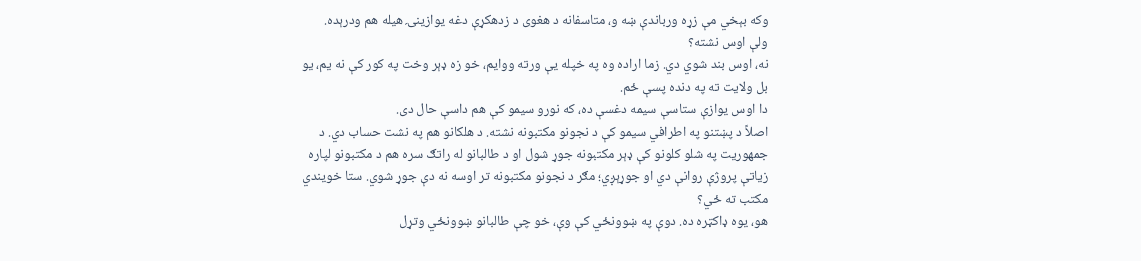وکه بېخي مې زړه ورباندې ښه و، متاسفانه د هغوی د زدهکړې دغه یوازینۍ هیله هم ودرېده.
ولې اوس نشته؟
نه، اوس بند شوي دي. زما اراده وه په خپله یې ورته ووایم، خو زه ډېر وخت په کور کې نه یم، یو بل ولایت ته په دنده پسې ځم.
دا اوس یوازې ستاسې سیمه دغسې ده، که نورو سیمو کې هم داسې حال دی.
اصلاً د پښتنو په اطرافي سیمو کې د نجونو مکتبونه نشته. د هلکانو هم په نشت حساب دي. د جمهوریت په شلو کلونو کې ډېر مکتبونه جوړ شول او د طالبانو له راتګ سره هم د مکتبونو لپاره زیاتې پروژې روانې دي او جوړېږي؛ مګر د نجونو مکتبونه تر اوسه نه دې جوړ شوي. ستا خویندي مکتب ته ځي؟
هو، یوه ډاکټره ده. دوې په ښوونځي کې وې، خو چې طالبانو ښوونځي وتړل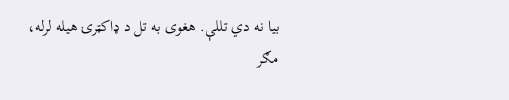بیا نه دي تللې. هغوی به تل د ډاکټرۍ هیله لرله، مګر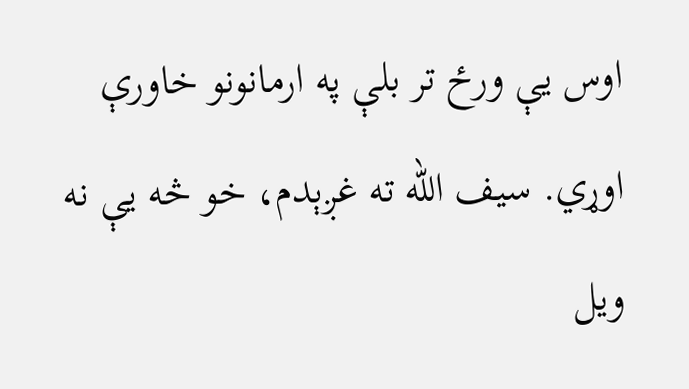اوس یې ورځ تر بلې په ارمانونو خاورې اوړي. سیف الله ته غږېدم، خو څه یې نه ویل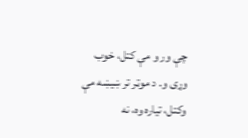چې ور و مې کتل، خوب وړی و. د موټر تر ښيښه مې وکتل، تیاره وه، نه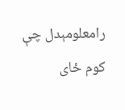رامعلومېدل چې کوم ځای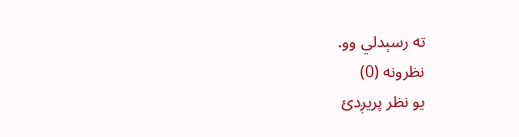ته رسېدلي وو.
نظرونه (0)
یو نظر پریږدئ